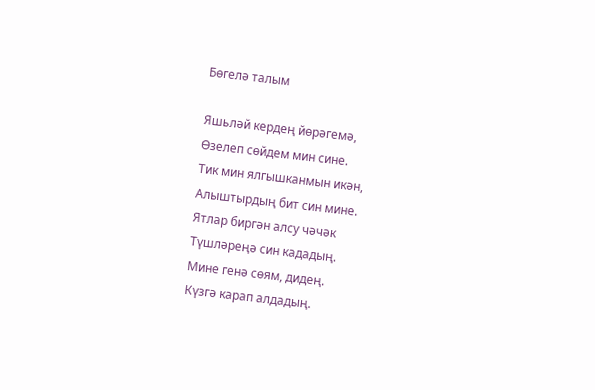Бөгелә талым

Яшьләй кердең йөрәгемә,
Өзелеп сөйдем мин сине.
Тик мин ялгышканмын икән,
Алыштырдың бит син мине.
Ятлар биргән алсу чәчәк
Түшләреңә син кададың.
Мине генә сөям, дидең.
Күзгә карап алдадың.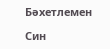Бәхетлемен

Син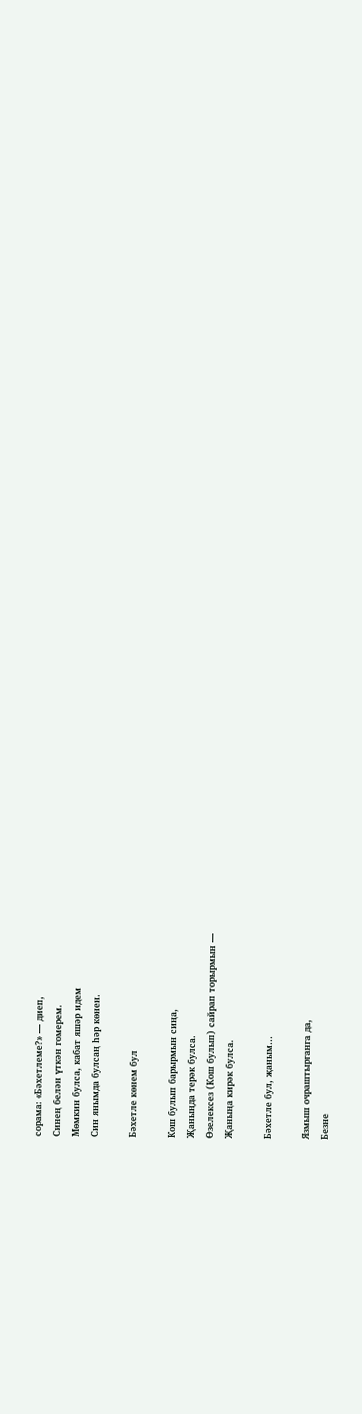сорама: «Бәхетлеме?» — диеп,
Синең белән үткән гомерем.
Мөмкин булса, кабат яшәр идем
Син янымда булсаң һәр көнен.

Бәхетле көнем бул

Кош булып барырмын сиңа,
Җаныңда терәк булса.
Өзелексез (Кош булып) сайрап торырмын —
Җаныңа кирәк булса.

Бәхетле бул, җаным…

Язмыш очраштырганга да,
Безне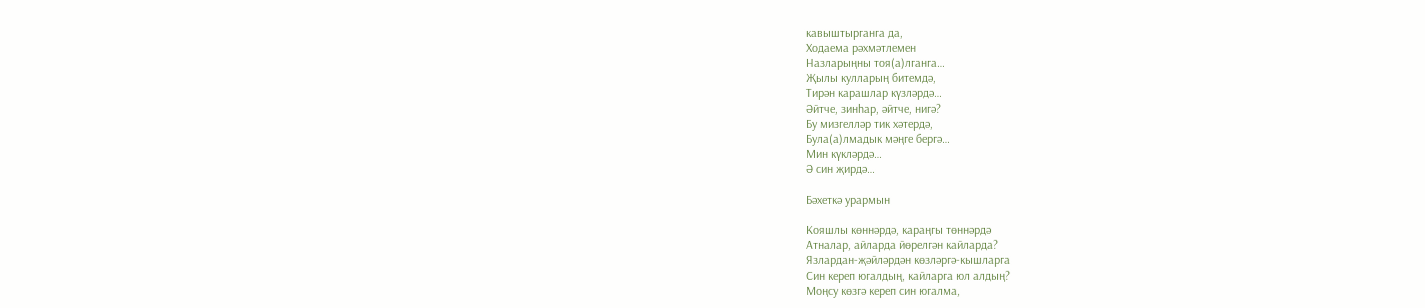кавыштырганга да,
Ходаема рәхмәтлемен
Назларыңны тоя(а)лганга…
Җылы кулларың битемдә,
Тирән карашлар күзләрдә…
Әйтче, зинһар, әйтче, нигә?
Бу мизгелләр тик хәтердә,
Була(а)лмадык мәңге бергә…
Мин күкләрдә…
Ә син җирдә…

Бәхеткә урармын

Кояшлы көннәрдә, караңгы төннәрдә
Атналар, айларда йөрелгән кайларда?
Язлардан-җәйләрдән көзләргә-кышларга
Син кереп югалдың, кайларга юл алдың?
Моңсу көзгә кереп син югалма,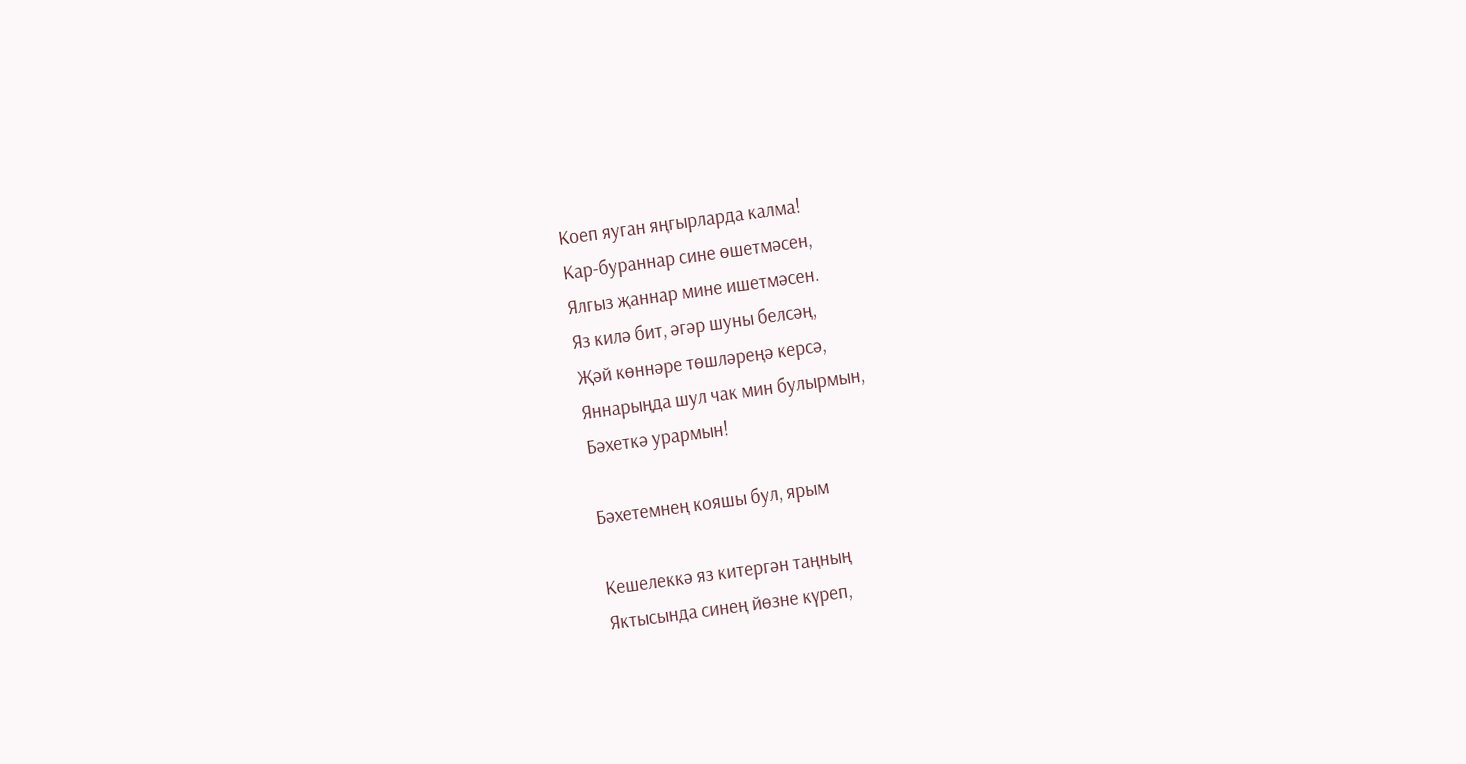Коеп яуган яңгырларда калма!
Кар-бураннар сине өшетмәсен,
Ялгыз җаннар мине ишетмәсен.
Яз килә бит, әгәр шуны белсәң,
Җәй көннәре төшләреңә керсә,
Яннарыңда шул чак мин булырмын,
Бәхеткә урармын!

Бәхетемнең кояшы бул, ярым

Кешелеккә яз китергән таңның
Яктысында синең йөзне күреп,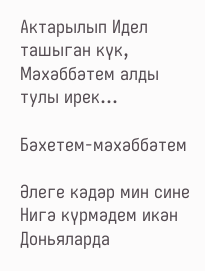Актарылып Идел ташыган күк,
Мәхәббәтем алды тулы ирек…

Бәхетем-мәхәббәтем

Әлеге кәдәр мин сине
Нигә күрмәдем икән
Доньяларда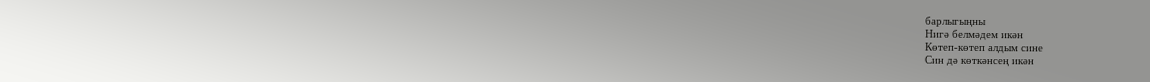барлыгыңны
Нигә белмәдем икән
Көтеп-көтеп алдым сине
Син дә көткәнсең икән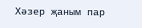Хәзер җаным пар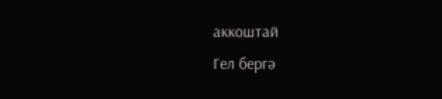аккоштай
Гел бергә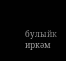булыйк иркәм